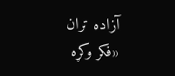آزاده تران
«فکر وکړه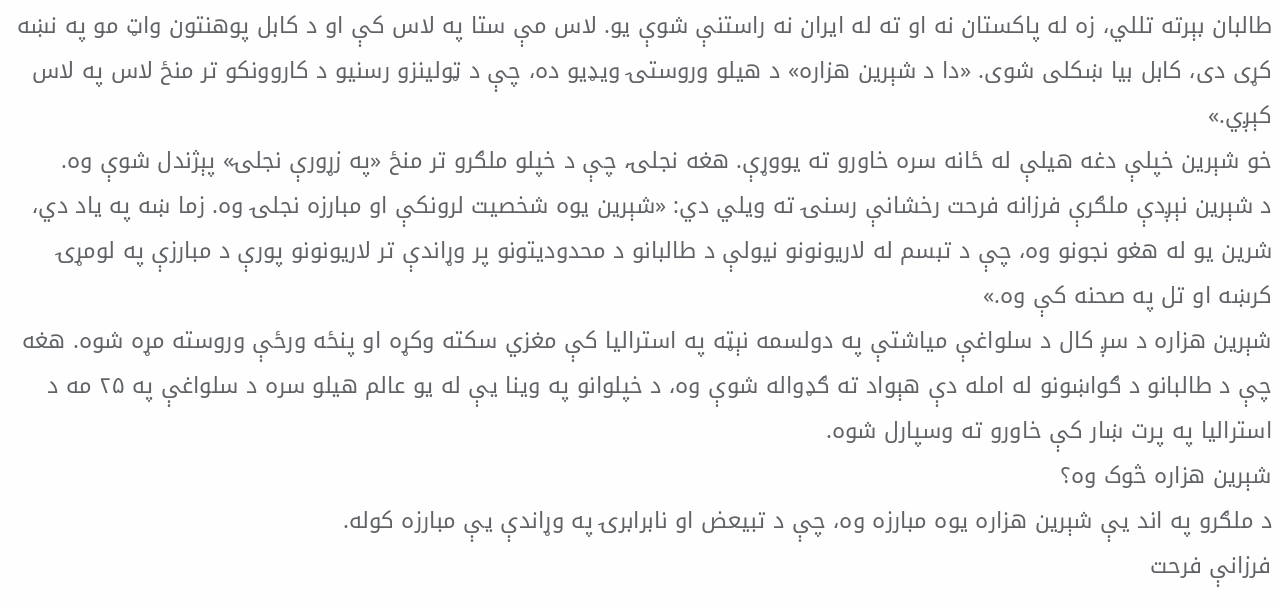طالبان بېرته تللي، زه له پاکستان نه او ته له ایران نه راستنې شوې یو. لاس مې ستا په لاس کې او د کابل پوهنتون واټ مو په نښه کړی دی، کابل بیا ښکلی شوی. «دا د شېرین هزاره» د هیلو وروستۍ ویډیو ده، چې د ټولینزو رسنیو د کاروونکو تر منځ لاس په لاس کېږي.»
خو شېرین خپلې دغه هیلې له ځانه سره خاورو ته یووړې. هغه نجلۍ، چې د خپلو ملګرو تر منځ «په زړورې نجلۍ» پېژندل شوې وه.
د شېرین نېږدې ملګرې فرزانه فرحت رخشانې رسنۍ ته ویلي دي: «شېرین یوه شخصیت لرونکې او مبارزه نجلۍ وه. زما ښه په یاد دي، شرین یو له هغو نجونو وه، چې د تبسم له لاریونونو نیولې د طالبانو د محدودیتونو پر وړاندې تر لاریونونو پورې د مبارزې په لومړۍ کرښه او تل په صحنه کې وه.»
شېرین هزاره د سږ کال د سلواغې میاشتې په دولسمه نېټه په استرالیا کې مغزي سکته وکړه او پنځه ورځې وروسته مړه شوه. هغه چې د طالبانو د ګواښونو له امله دې هېواد ته ګډواله شوې وه، د خپلوانو په وینا یې له یو عالم هیلو سره د سلواغې په ۲۵ مه د استرالیا په پرت ښار کې خاورو ته وسپارل شوه.
شېرین هزاره څوک وه؟
د ملګرو په اند یې شېرین هزاره یوه مبارزه وه، چې د تبیعض او نابرابرۍ په وړاندې یې مبارزه کوله.
فرزانې فرحت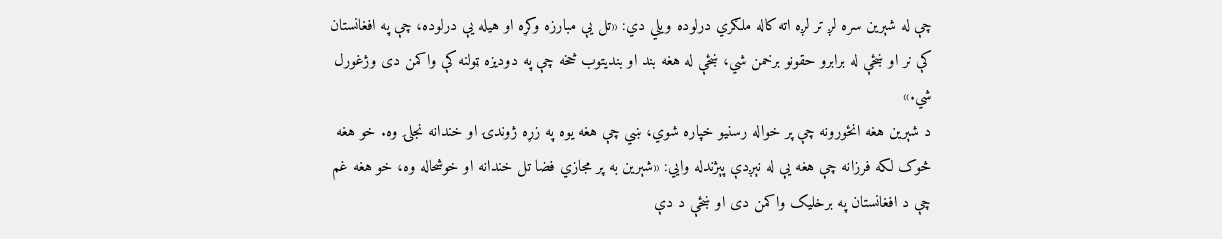چې له شېرین سره لږ تر لږه اته کاله ملګري درلوده ویلي دي: «تل یې مبارزه وکړه او هیله یې درلوده، چې په افغانستان کې نر او ښځې له برابرو حقونو برخمن شي، ښځې له هغه بند او بندیتوب څخه چې په دودیزه ټولنه کې واکمن دی وژغورل شي.»
د شېرین هغه انځورونه چې پر خواله رسنیو خپاره شوي، ښي چې هغه یوه په زړه ژوندۍ او خندانه نجلۍ وه. خو هغه څوک لکه فرزانه چې هغه یې له نېږدې پېژندله وايي: «شېرین به پر مجازي فضا تل خندانه او خوشحاله وه، خو هغه غم چې د افغانستان په برخلیک واکمن دی او ښځې د دې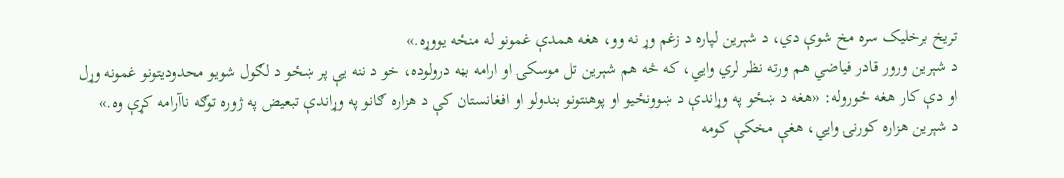تریخ برخلیک سره مخ شوې دي، د شېرین لپاره د زغم وړ نه وو، هغه همدې غمونو له منځه یووړه.»
د شېرین ورور قادر فیاضي هم ورته نظر لري وايي، که څه هم شېرین تل موسکۍ او ارامه بڼه درولوده، خو د ننه یې پر ښځو د لګول شویو محدودیتونو غمونه وړل او دې کار هغه ځوروله: «هغه د ښځو په وړاندې د ښوونځیو او پوهنتونو بندولو او افغانستان کې د هزاره ګانو په وړاندې تبعیض په ژوره توګه ناآرامه کړې وه.»
د شېرین هزاره کورنۍ وايي، هغې مخکې کومه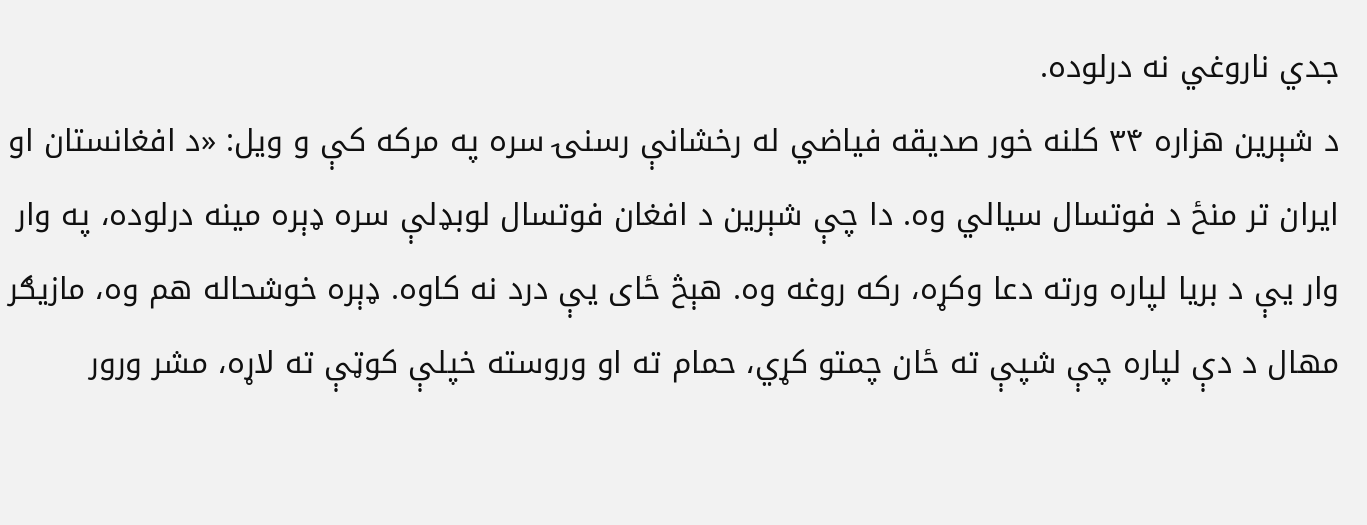جدي ناروغي نه درلوده.
د شېرین هزاره ۳۴ کلنه خور صدیقه فیاضي له رخشانې رسنۍ سره په مرکه کې و ویل: «د افغانستان او ایران تر منځ د فوتسال سیالي وه. دا چې شېرین د افغان فوتسال لوبډلې سره ډېره مینه درلوده، په وار وار یې د بریا لپاره ورته دعا وکړه، رکه روغه وه. هېڅ ځای یې درد نه کاوه. ډېره خوشحاله هم وه، مازیګر مهال د دې لپاره چې شپې ته ځان چمتو کړي، حمام ته او وروسته خپلې کوټې ته لاړه، مشر ورور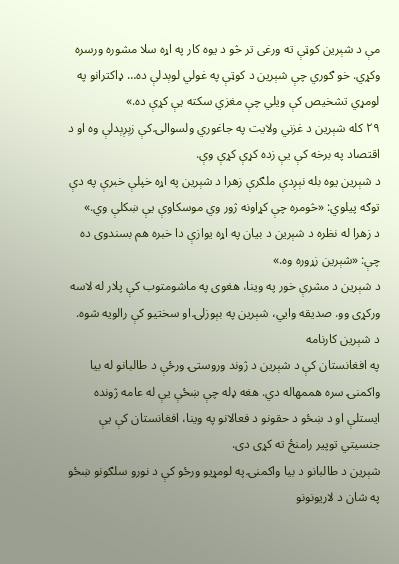مې د شېرین کوټې ته ورغی تر څو د یوه کار په اړه سلا مشوره ورسره وکړي. خو ګوري چې شېرین د کوټې په غولي لوېدلې ده… ډاکترانو په لومړي تشخیص کې ویلي چې مغزي سکته یې کړې ده.»
۲۹ کله شېرین د غزني ولایت په جاغوري ولسوالۍ کې زېږېدلې وه او د اقتصاد په برخه کې یې زده کړې کړې وې.
د شېرین یوه بله نېږدې ملګرې زهرا د شېرین په اړه خپلې خبرې په دې توګه پیلوي: «څومره چې کړاونه ژور وي موسکاوې یې ښکلې وي.»
د زهرا له نظره د شېرین د بیان په اړه یوازې دا خبره هم بسندوی ده چې: «شېرین زړوره وه.»
د شېرین د مشرې خور په وینا، هغوی په ماشومتوب کې پلار له لاسه ورکړی وو. صدیقه وايي، شېرین په بېوزلۍ او سختیو کې رالویه شوه.
د شېرین کارنامه
په افغانستان کې د شېرین د ژوند وروستۍ ورځې د طالبانو له بیا واکمنۍ سره هممهاله دي. هغه ډله چې ښځې یې له عامه ژونده ایستلې او د ښځو د حقونو د فعالانو په وینا، افغانستان کې یې جنسیتي توپیر رامنځ ته کړی دی.
شېرین د طالبانو د بیا واکمنۍ په لومړیو ورځو کې د نورو سلګونو ښځو په شان د لاریونونو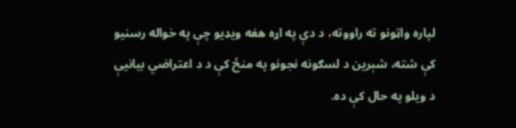لپاره واټونو ته راووته، د دې په اړه هغه ویډیو چې په خواله رسنیو کې شته، شېرین د لسګونه نجونو په منځ کې د د اعتراضي بیانیې د ویلو په حال کې ده.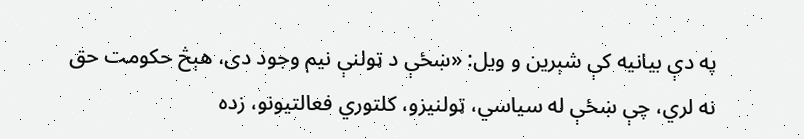په دې بیانیه کې شېرین و ویل: «ښځې د ټولنې نیم وجود دی، هېڅ حکومت حق نه لري، چې ښځې له سیاسي، ټولنیزو، کلتوري فعالتیونو، زده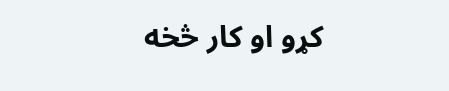کړو او کار څخه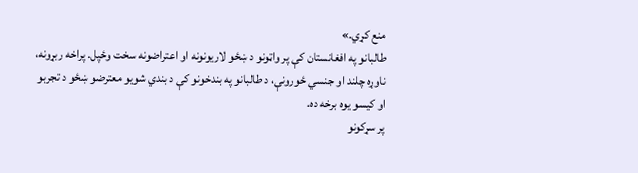منع کړي.»
طالبانو په افغانستان کې پر واټونو د ښځو لاریونونه او اعتراضونه سخت وځپل. پراخه ربړونه، ناوړه چلند او جنسي ځورونې، د طالبانو په بندخونو کې د بندي شویو معترضو ښځو د تجربو او کیسو یوه برخه ده.
پر سړکونو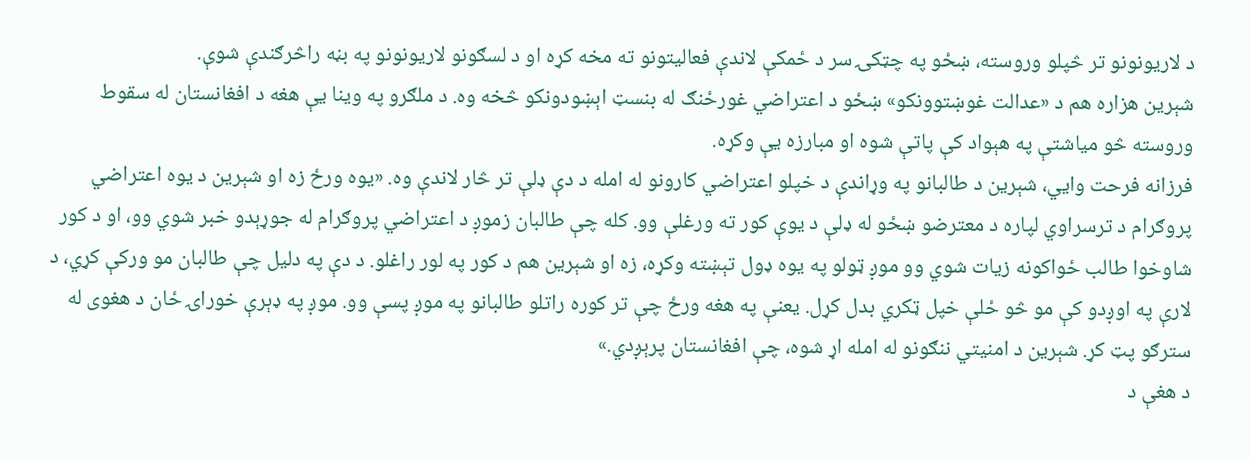د لاریونونو تر څپلو وروسته، ښځو په چټکۍ سر د ځمکې لاندې فعالیتونو ته مخه کړه او د لسګونو لاریونونو په بڼه راڅرګندې شوې.
شېرین هزاره هم د «عدالت غوښتوونکو» ښځو د اعتراضي غورځنګ له بنسټ اېښودونکو څخه وه. د ملګرو په وینا یې هغه د افغانستان له سقوط وروسته څو میاشتې په هېواد کې پاتې شوه او مبارزه یې وکړه.
فرزانه فرحت وايي، شېرین د طالبانو په وړاندې د خپلو اعتراضي کارونو له امله د دې ډلې تر څار لاندې وه. «یوه ورځ زه او شېرین د یوه اعتراضي پروګرام د ترسراوي لپاره د معترضو ښځو له ډلې د یوې کور ته ورغلې وو. کله چې طالبان زموږ د اعتراضي پروګرام له جوړېدو خبر شوي وو، او د کور شاوخوا طالب ځواکونه زیات شوي وو موږ ټولو په یوه ډول تېښته وکړه، زه او شېرین هم د کور په لور راغلو. د دې په دلیل چې طالبان مو ورکې کړي، د لارې په اوږدو کې مو څو ځلې خپل ټکري بدل کړل. یعنې په هغه ورځ چې تر کوره راتلو طالبانو په موږ پسې وو. موږ په ډېرې خوراۍ ځان د هغوی له سترګو پټ کړ. شېرین د امنیتي ننګونو له امله اړ شوه، چې افغانستان پرېږدي.»
د هغې د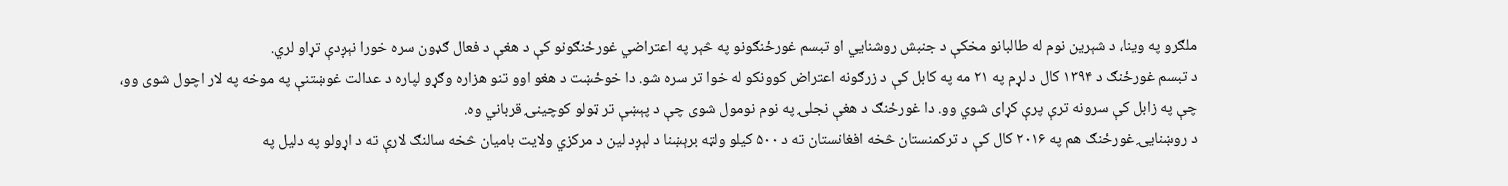ملګرو په وینا، د شېرین نوم له طالبانو مخکې د جنبش روشنايي او تبسم غورځنګونو په څېر په اعتراضي غورځنګونو کې د هغې د فعال ګډون سره خورا نېږدې تړاو لري.
د تبسم غورځنګ د ۱۳۹۴ کال د لړم په ۲۱ مه په کابل کې د زرګونه اعتراض کوونکو له خوا تر سره شو. دا خوځښت د هغو اوو تنو هزاره وګړو لپاره د عدالت غوښتنې په موخه په لار اچول شوی وو، چې په زابل کې سرونه ترې پرې کړای شوي وو. دا غورځنګ د هغې نجلۍ په نوم نومول شوی چې د پېښې تر ټولو کوچینۍ قرباني وه.
د روښنايۍ غورځنګ هم په ۲۰۱۶ کال کې د ترکمنستان څخه افغانستان ته د ۵۰۰ کیلو ولټه برېښنا د لېږد لین د مرکزي ولایت بامیان څخه سالنګ لارې ته د اړولو په دلیل په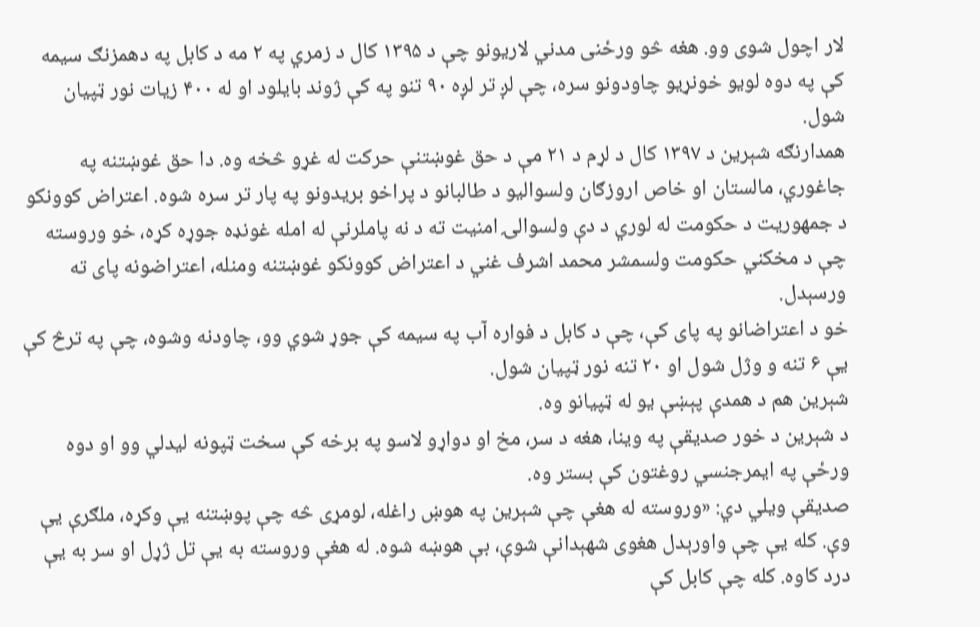لار اچول شوی وو. هغه څو ورځنی مدني لاریونو چې د ۱۳۹۵ کال د زمري په ۲ مه د کابل په دهمزنګ سیمه کې په دوه لویو خونړیو چاودونو سره، چې لږ تر لږه ۹۰ تنو په کې ژوند بایلود او له ۴۰۰ زیات نور ټپیان شول.
همدارنګه شېرین د ۱۳۹۷ کال د لړم د ۲۱ مې د حق غوښتنې حرکت له غړو څخه وه. دا حق غوښتنه په جاغوري، مالستان او خاص اروزګان ولسوالیو د طالبانو د پراخو بریدونو په پار تر سره شوه. اعتراض کوونکو د جمهوریت د حکومت له لوري د دې ولسوالۍ امنیت ته د نه پاملرنې له امله غونډه جوړه کړه، خو وروسته چې د مخکني حکومت ولسمشر محمد اشرف غني د اعتراض کوونکو غوښتنه ومنله، اعتراضونه پای ته ورسېدل.
خو د اعتراضانو په پای کې، چې د کابل د فواره آب په سیمه کې جوړ شوي وو، چاودنه وشوه، چې په ترڅ کې یې ۶ تنه و وژل شول او ۲۰ تنه نور ټپیان شول.
شېرین هم د همدې پېښې یو له ټپیانو وه.
د شېرین د خور صدیقې په وینا، هغه د سر، مخ او دواړو لاسو په برخه کې سخت ټپونه لیدلي وو او دوه ورځې په ایمرجنسي روغتون کې بستر وه.
صدیقې ویلي دي: «وروسته له هغې چې شېرین په هوښ راغله، لومړی څه چې پوښتنه یې وکړه، ملګرې یې وې. کله یې چې واورېدل هغوی شهېدانې شوې، بې هوښه شوه. له هغې وروسته به یې تل ژړل او سر به یې درد کاوه. کله چې کابل کې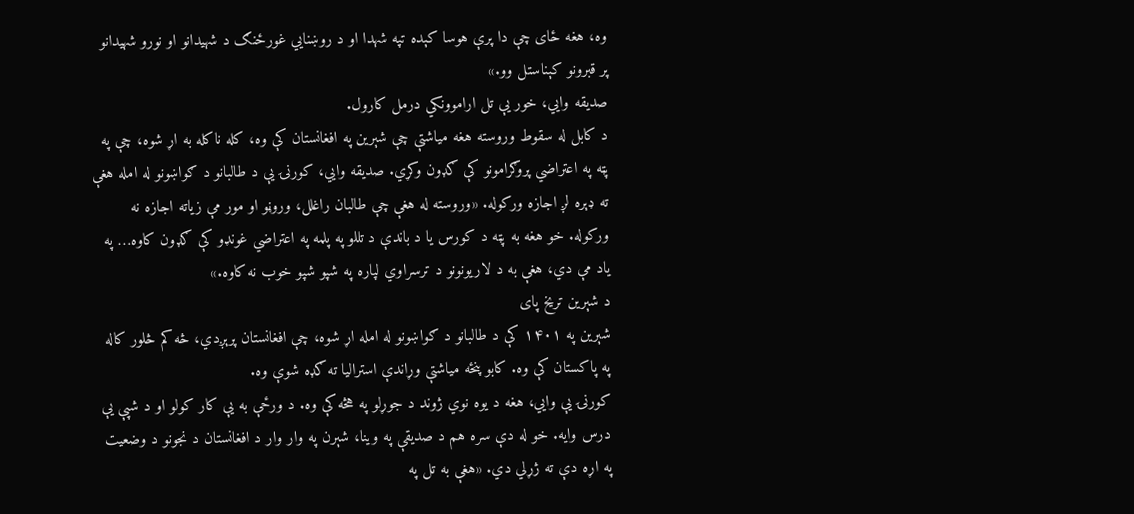وه، هغه ځای چې دا پرې هوسا کېده تپه شهدا او د روښنايي غورځنګ د شهیدانو او نورو شهیدانو پر قبرونو کېناستل وو.»
صدیقه وايي، خور یې تل اراموونکي درمل کارول.
د کابل له سقوط وروسته هغه میاشتې چې شېرین په افغانستان کې وه، کله ناکله به اړ شوه، چې په پټه په اعتراضي پروګرامونو کې ګډون وکړي. صدیقه وايي، کورنۍ یې د طالبانو د ګواښونو له امله هغې ته ډېره لږ اجازه ورکوله. «وروسته له هغې چې طالبان راغلل، وروڼو او مور مې زیاته اجازه نه ورکوله. خو هغه به پټه د کورس یا د باندې د تللو په پلمه په اعتراضي غونډو کې ګډون کاوه… په یاد مې دي، هغې به د لاریونونو د ترسراوي لپاره په شپو شپو خوب نه کاوه.»
د شېرین تریخ پای
شېرین په ۱۴۰۱ کې د طالبانو د ګواښونو له امله اړ شوه، چې افغانستان پرېږدي، څه کم څلور کاله په پاکستان کې وه. کابو پنځه میاشتې وړاندې استرالیا ته ګډه شوې وه.
کورنۍ یې وايي، هغه د یوه نوي ژوند د جوړلو په هڅه کې وه. د ورځې به یې کار کولو او د شپې یې درس وایه. خو له دې سره هم د صدیقې په وینا، شېرن په وار وار د افغانستان د نجونو د وضعیت په اړه دې ته ژړلي دي. «هغې به تل په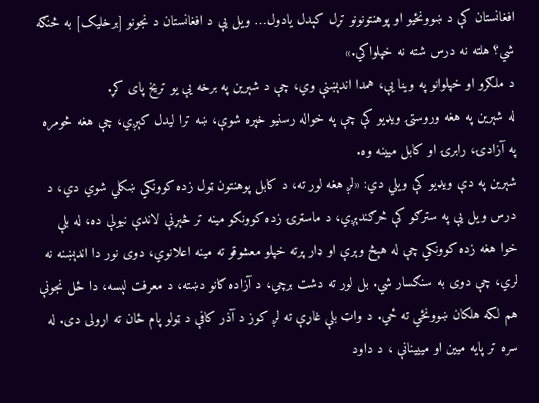افغانستان کې د ښوونځیو او پوهنتونونو تړل کېدل یادول… ویل یې د افغانستان د نجونو [برخلیک] به څنګه شي؟ هلته نه درس شته نه خپلواکي.»
د ملګرو او خپلوانو په وینا یې، همدا اندېښنې وي، چې د شېرین په برخه یې یو تریخ پای کړ.
له شېرین په هغه وروستۍ ویډیو کې چې په خواله رسنیو خپره شوې، ښه ترا لیدل کېږي، چې هغه څومره په آزادۍ، رابرۍ او کابل میینه وه.
شېرین په دې ویډیو کې ویلي دي: «لږ هغه لور ته، د کابل پوهنتون ټول زده کوونکي ښکلي شوي دي، د درس ویل یې په سترګو کې څرګندېږي، د ماسټرۍ زده کوونکو مینه تر څېړنې لاندې نیولې ده، له بلې خوا هغه زده کوونکي چې له هېڅ وېرې او ډار پرته خپلو معشوقو ته مینه اعلانوي، دوی نور دا اندېښنه نه لري، چې دوی به سنګسار شي. بل لور ته دشت برچي، د آزاده ګانو دښته، د معرفت لېسه، دا ځل نجونې هم لکه هلکان ښوونځي ته ځي. د واټ بلې غاړې ته لږ کوز د آذر کافې د ټولو پام ځان ته اړولی دی. له سره تر پایه میین او مییینانې ، د داود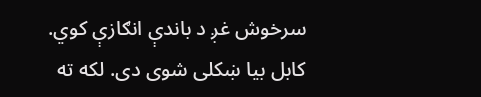سرخوش غږ د باندې انګازې کوي. کابل بیا ښکلی شوی دی. لکه ته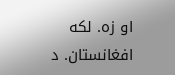او زه. لکه افغانستان. د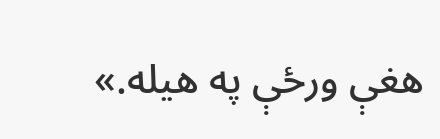هغې ورځې په هیله.»